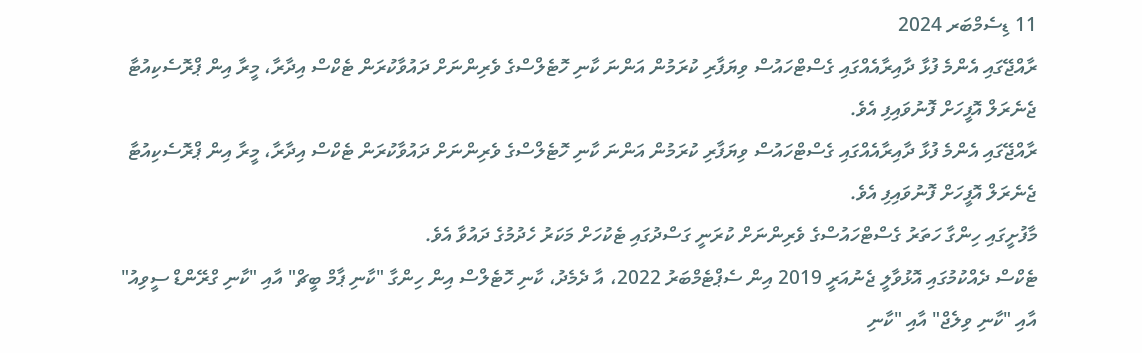11 ޑިސެމްބަރ 2024
ރާއްޖޭގައި އެންމެ ފުޅާ ދާއިރާއެއްގައި ގެސްޓްހައުސް ވިޔަފާރި ކުރަމުން އަންނަ ކާނި ހޮޓެލްސްގެ ވެރިންނަށް ދައުވާކުރަން ޓެކްސް އިދާރާ، މީރާ އިން ޕްރޮސެކިއުޓާ ޖެނެރަލް އޮފީހަށް ފޮނުވައިފި އެވެ.
ރާއްޖޭގައި އެންމެ ފުޅާ ދާއިރާއެއްގައި ގެސްޓްހައުސް ވިޔަފާރި ކުރަމުން އަންނަ ކާނި ހޮޓެލްސްގެ ވެރިންނަށް ދައުވާކުރަން ޓެކްސް އިދާރާ، މީރާ އިން ޕްރޮސެކިއުޓާ ޖެނެރަލް އޮފީހަށް ފޮނުވައިފި އެވެ.
މާފުށީގައި ހިންގާ ހަތަރު ގެސްޓްހައުސްގެ ވެރިންނަށް ކުރަނީ ގަސްދުގައި ޓެކުހަށް މަކަރު ހެދުމުގެ ދައުވާ އެވެ.
ޓެކްސް ދެއްކުމުގައި އޮޅުވާލީ ޖެނުއަރީ 2019 އިން ސެޕްޓެމްބަރު 2022، އާ ދެމެދު، ކާނި ހޮޓެލްސް އިން ހިންގާ "ކާނި ޕާމް ބީޗް" އާއި "ކާނި ގްރޭންޑް ސީވިއު" އާއި "ކާނި ވިލެޖް" އާއި "ކާނި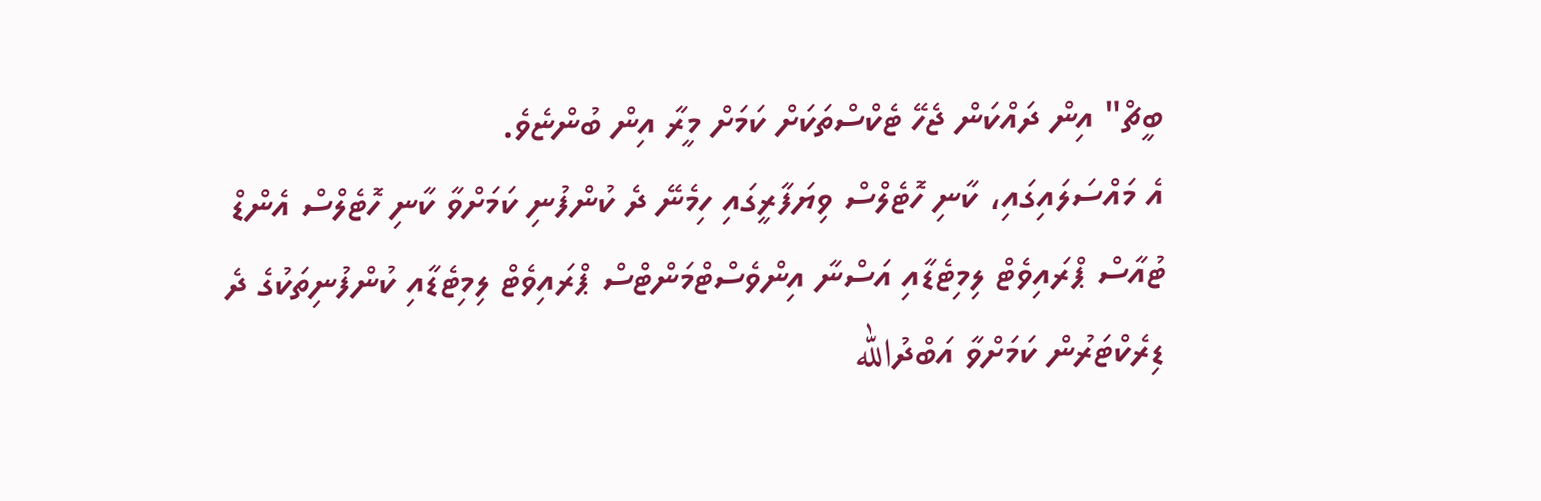ބީޗް" އިން ދައްކަން ޖެހޭ ޓެކްސްތަކަށް ކަމަށް މީރާ އިން ބުންޏެވެ.
އެ މައްސަލައިގައި، ކާނި ހޮޓެލްސް ވިޔަފާރީގައި ހިމެނޭ ދެ ކުންފުނި ކަމަށްވާ ކާނި ހޮޓެލްސް އެންޑް ޓުއާސް ޕްރައިވެޓް ލިމިޓެޑާއި އަސްނާ އިންވެސްޓްމަންޓްސް ޕްރައިވެޓް ލިމިޓެޑާއި ކުންފުނިތަކުގެ ދެ ޑިރެކްޓަރުން ކަމަށްވާ އަބްދުالله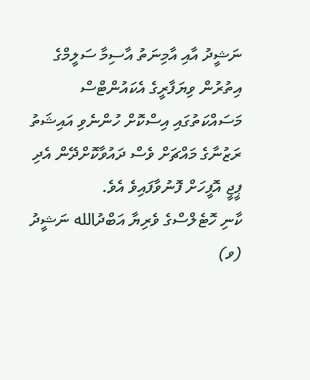ނަޝީދު އާއި އާމިނަތު އާސިމާ ސަލީމްގެ އިތުރުން ވިޔަފާރީގެ އެކައުންޓްސް މަސައްކަތުގައި އިސްކޮށް ހުންނެވި އައިޝަތު ރަޒުނާގެ މައްޗަށް ވެސް ދައުވާކޮށްދޭން އެދި ޕީޖީ އޮފީހަށް ފޮނުވާފައިވެ އެވެ.
ކާނި ހޮޓެލްސްގެ ވެރިޔާ އަބްދުالله ނަޝީދު (ވ)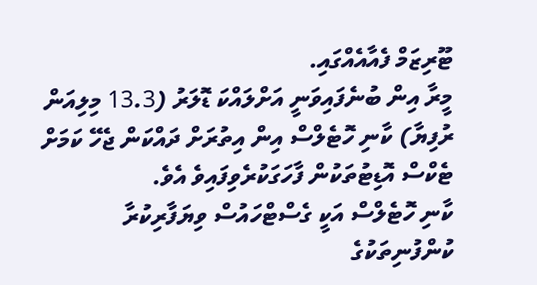ޓޫރިޒަމް ފެއާއެއްގައި.
މީރާ އިން ބުނެފައިވަނީ އަށްލައްކަ ޑޮލަރު (13.3 މިލިއަން ރުފިޔާ) ކާނި ހޮޓެލްސް އިން އިތުރަށް ދައްކަން ޖެހޭ ކަމަށް ޓެކްސް އޮޑިޓުތަކުން ފާހަގަކުރެވިފައިވެ އެވެ.
ކާނި ހޮޓެލްސް އަކީ ގެސްޓްހައުސް ވިޔަފާރިކުރާ ކުންފުނިތަކުގެ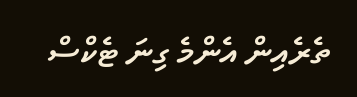ތެރެއިން އެންމެ ގިނަ ޓެކްސް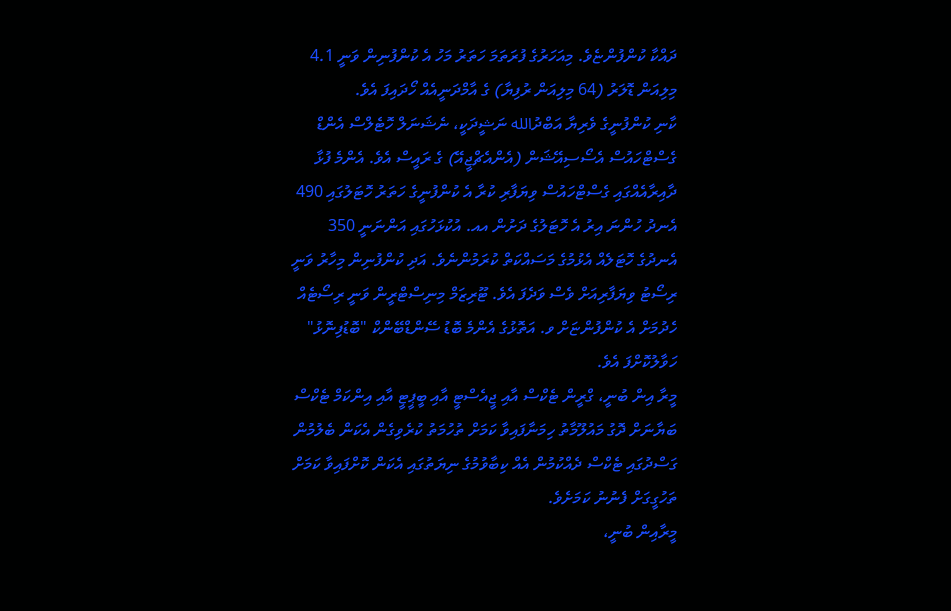ދައްކާ ކުންފުންޏެވެ. މިއަހަރުގެ ފުރަތަމަ ހަތަރު މަހު އެ ކުންފުނިން ވަނީ 4.1 މިލިއަން ޑޮލަރު (64 މިލިއަން ރުފިޔާ) ގެ އާމްދަނީއެއް ހޯދައިފަ އެވެ.
ކާނި ކުންފުނީގެ ވެރިޔާ އަބްދުالله ނަޝީދަކީ، ނެޝަނަލް ހޮޓެލްސް އެންޑް ގެސްޓްހައުސް އެސޯސިއޭޝަން (އެންއެޗްޖީއޭ) ގެ ރައީސް އެވެ. އެންމެ ފުޅާ ދާއިރާއެއްގައި ގެސްޓްހައުސް ވިޔަފާރި ކުރާ އެ ކުންފުނީގެ ހަތަރު ހޮޓަލުގައި 490 އެނދު ހުންނަ އިރު އެ ހޮޓަލުގެ ދަށުން އއ. އުކުޅަހުގައި އަންނަނީ 350 އެނދުގެ ހޮޓަލެއް އެޅުމުގެ މަސައްކަތް ކުރަމުންނެވެ. އަދި ކުންފުނިން މިހާރު ވަނީ ރިސޯޓު ވިޔަފާރިއަށް ވެސް ވަދެފަ އެވެ. ޓޫރިޒަމް މިނިސްޓްރީން ވަނީ ރިސޯޓެއް ހެދުމަށް އެ ކުންފުންޏަށް ވ. އަތޮޅުގެ އެންމެ ބޮޑު ސޭންޑްބޭންކް "ބޮޑުފިނޮޅު" ހަވާލުކޮށްފަ އެވެ.
މީރާ އިން ބުނީ، ގްރީން ޓެކްސް އާއި ޖީއެސްޓީ އާއި ބީޕީޓީ އާއި އިންކަމް ޓެކްސް ބަޔާނަށް ދޮގު މައުލޫމާތު ހިމަނާފައިވާ ކަމަށް ތުހުމަތު ކުރެވިގެން އެކަން ބެލުމުން ގަސްދުގައި ޓެކްސް ދެއްކުމުން އެއް ކިބާވުމުގެ ނިޔަތުގައި އެކަން ކޮށްފައިވާ ކަމަށް ތަހުގީގަށް ފެނުނު ކަމަށެވެ.
މީރާއިން ބުނީ،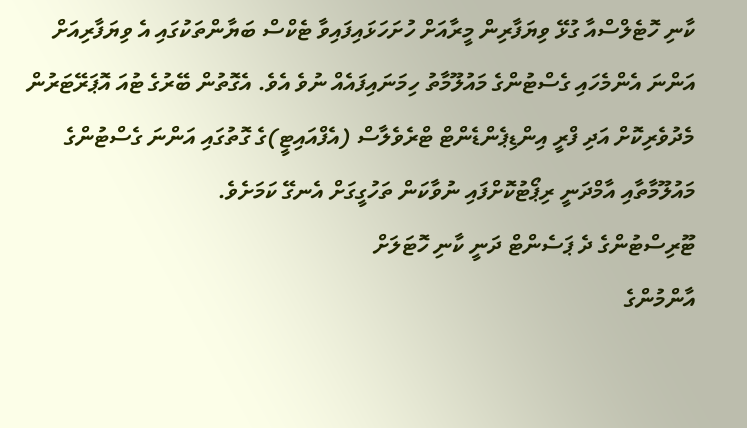ކާނި ހޮޓެލްސްއާ ގުޅޭ ވިޔަފާރިން މީރާއަށް ހުށަހަޅައިފައިވާ ޓެކްސް ބަޔާންތަކުގައި އެ ވިޔަފާރިއަށް އަންނަ އެންމެހައި ގެސްޓުންގެ މައުލޫމާތު ހިމަނައިފައެއް ނުވެ އެވެ. އެގޮތުން ބޭރުގެ ޓުއަ އޮޕަރޭޓަރުން މެދުވެރިކޮށް އަދި ފްރީ އިންޑިޕެންޑެންޓް ޓްރެވެލާސް (އެފްއައިޓީ)ގެ ގޮތުގައި އަންނަ ގެސްޓުންގެ މައުލޫމާތާއި އާމްދަނީ ރިޕޯޓުކޮށްފައި ނުވާކަން ތަހުގީގަށް އެނގޭ ކަމަށެވެ.
ޓޫރިސްޓުންގެ ދެ ޕަސެންޓް ދަނީ ކާނި ހޮޓަލަށް
އާންމުންގެ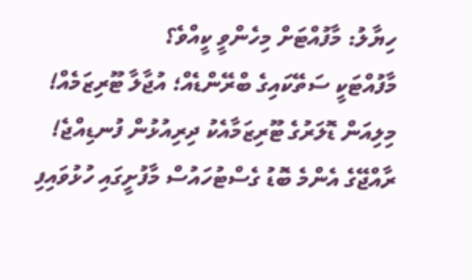ހިޔާލު: މާފުއްޓަށް މިހެންވީ ކީއްވެ؟
މާފުއްޓަކީ ސަތޭކައިގެ ބްރޭންޑެއް؛ އުޖާލާ ޓޫރިޒަމެއް!
މިލިއަން ޑޮލަރުގެ ޓޫރިޒަމާއެކު ދިރިއުޅުން ފުނޑިއްޖެ!
ރާއްޖޭގެ އެންމެ ބޮޑު ގެސްޓުހައުސް މާފުށީގައި ހުޅުވައިފި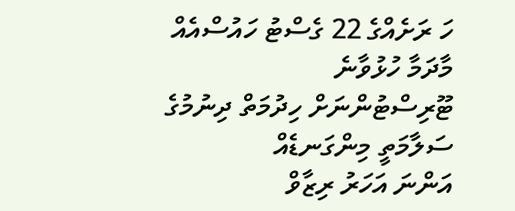ހަ ރަށެއްގެ 22 ގެސްޓު ހައުސްއެއް މާދަމާ ހުޅުވާނެ
ޓޫރިސްޓުންނަށް ހިދުމަތް ދިނުމުގެ ސަލާމަތީ މިންގަނޑެއް
އަންނަ އަހަރު ރިޒާވް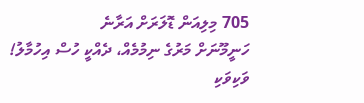705 މިލިއަން ޑޮލަރަށް އަރާނެ
ހަނީމޫނަށް މަރުގެ ނިމުމެއް، ދެއްކީ ހުސް އިހުމާލު!
ވަކިވަކި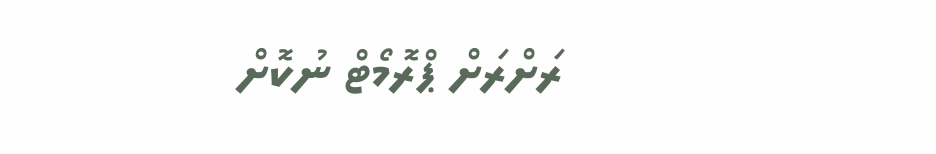ރަށްރަށް ޕްރޮމޯޓް ނުކޮށް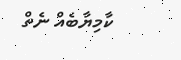ކާމިޔާބެއް ނެތް